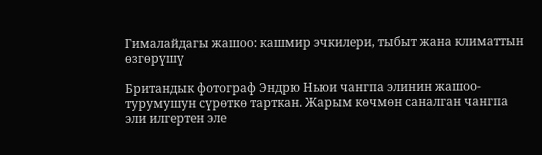Гималайдагы жашоо: кашмир эчкилери, тыбыт жана климаттын өзгөрүшү

Британдык фотограф Эндрю Ньюи чангпа элинин жашоо-турумушун сүрөткө тарткан. Жарым көчмөн саналган чангпа эли илгертен эле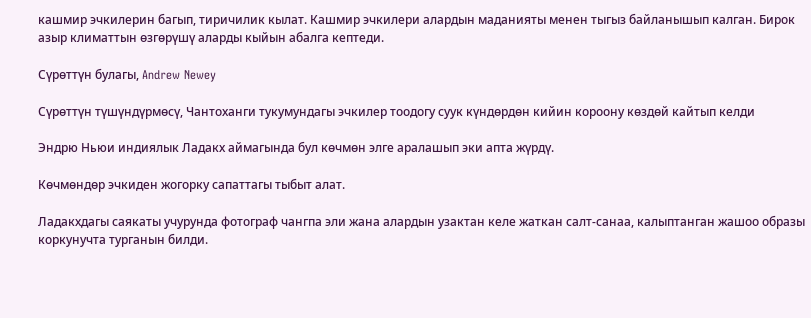кашмир эчкилерин багып, тиричилик кылат. Кашмир эчкилери алардын маданияты менен тыгыз байланышып калган. Бирок азыр климаттын өзгөрүшү аларды кыйын абалга кептеди.

Сүрөттүн булагы, Andrew Newey

Сүрөттүн түшүндүрмөсү, Чантоханги тукумундагы эчкилер тоодогу суук күндөрдөн кийин короону көздөй кайтып келди

Эндрю Ньюи индиялык Ладакх аймагында бул көчмөн элге аралашып эки апта жүрдү.

Көчмөндөр эчкиден жогорку сапаттагы тыбыт алат.

Ладакхдагы саякаты учурунда фотограф чангпа эли жана алардын узактан келе жаткан салт-санаа, калыптанган жашоо образы коркунучта турганын билди.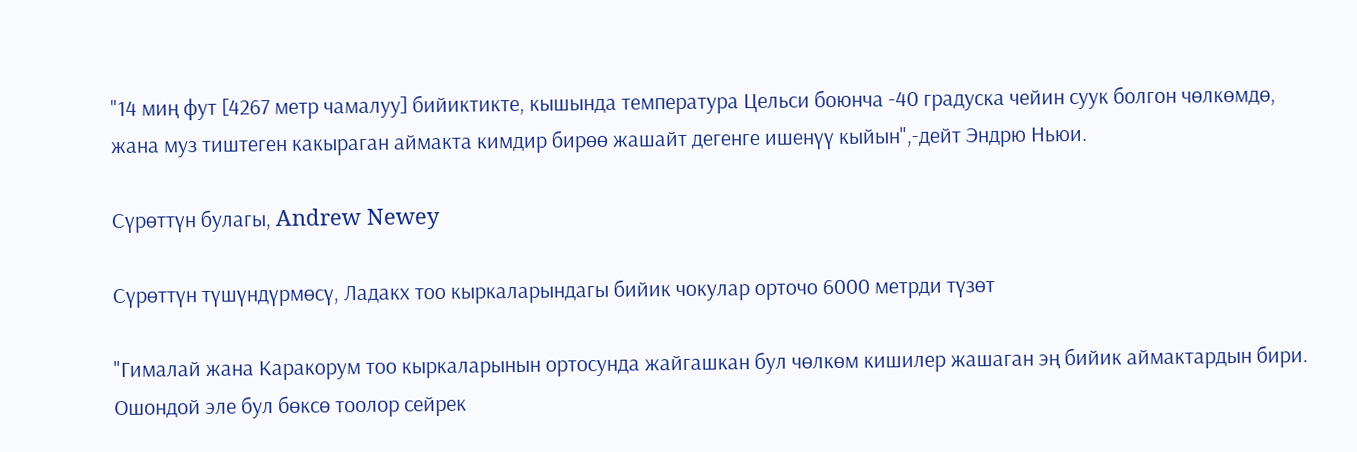"14 миң фут [4267 метр чамалуу] бийиктикте, кышында температура Цельси боюнча -40 градуска чейин суук болгон чөлкөмдө, жана муз тиштеген какыраган аймакта кимдир бирөө жашайт дегенге ишенүү кыйын",-дейт Эндрю Ньюи.

Сүрөттүн булагы, Andrew Newey

Сүрөттүн түшүндүрмөсү, Ладакх тоо кыркаларындагы бийик чокулар орточо 6000 метрди түзөт

"Гималай жана Каракорум тоо кыркаларынын ортосунда жайгашкан бул чөлкөм кишилер жашаган эң бийик аймактардын бири. Ошондой эле бул бөксө тоолор сейрек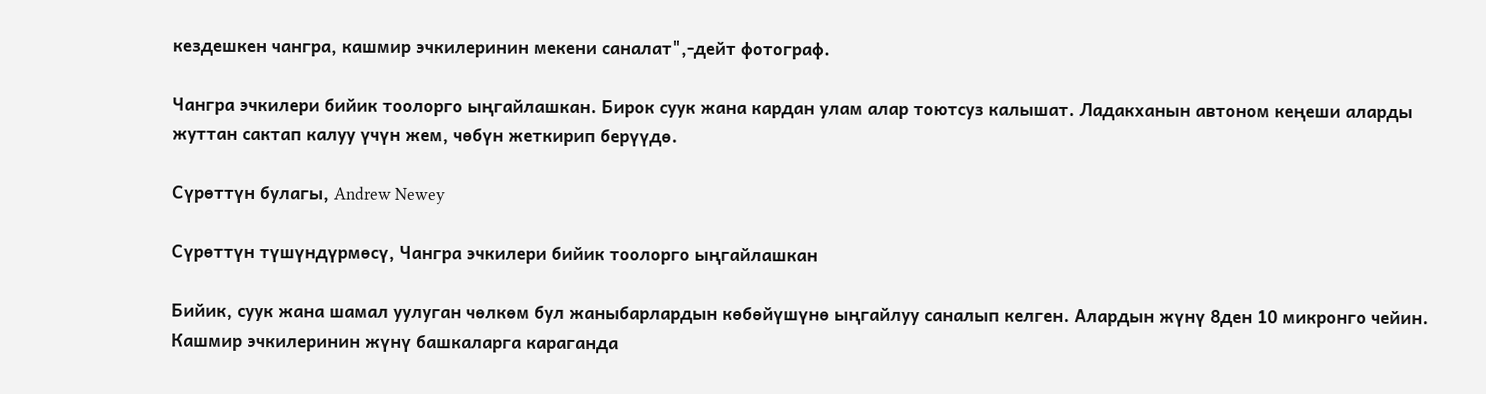кездешкен чангра, кашмир эчкилеринин мекени саналат",-дейт фотограф.

Чангра эчкилери бийик тоолорго ыңгайлашкан. Бирок суук жана кардан улам алар тоютсуз калышат. Ладакханын автоном кеңеши аларды жуттан сактап калуу үчүн жем, чөбүн жеткирип берүүдө.

Сүрөттүн булагы, Andrew Newey

Сүрөттүн түшүндүрмөсү, Чангра эчкилери бийик тоолорго ыңгайлашкан

Бийик, суук жана шамал уулуган чөлкөм бул жаныбарлардын көбөйүшүнө ыңгайлуу саналып келген. Алардын жүнү 8ден 10 микронго чейин. Кашмир эчкилеринин жүнү башкаларга караганда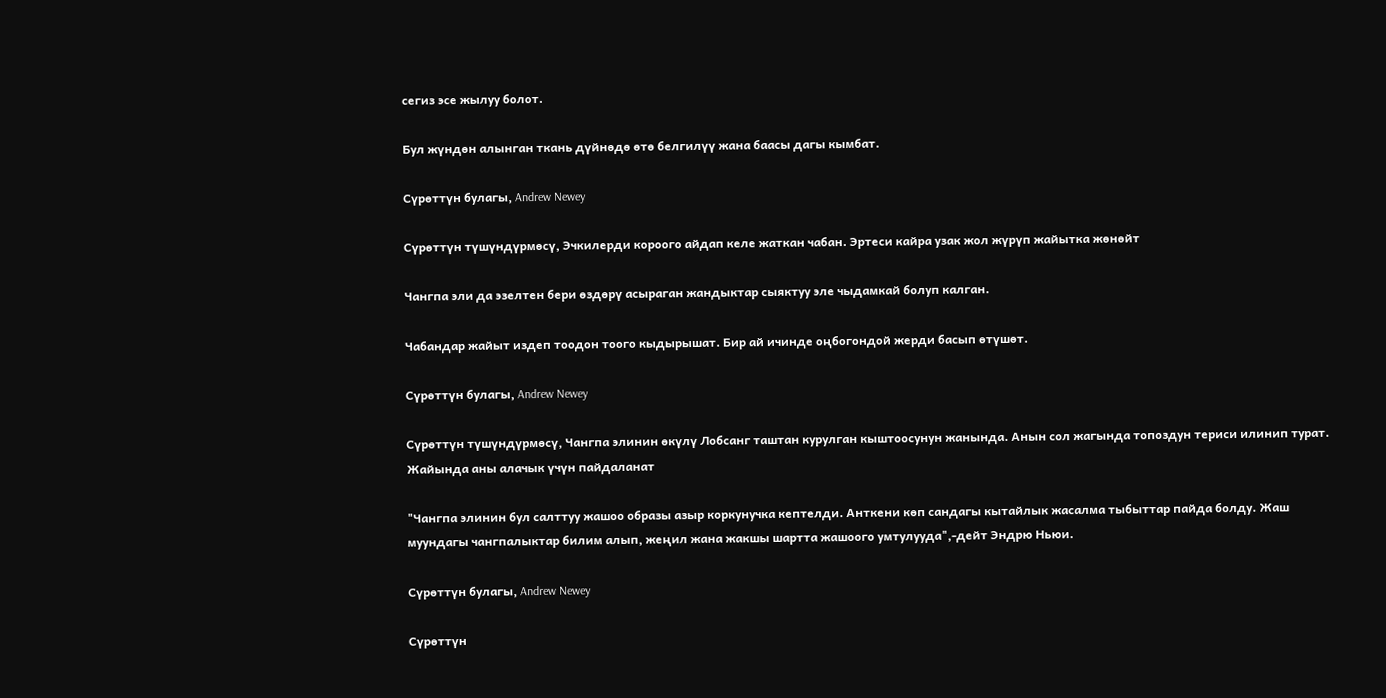сегиз эсе жылуу болот.

Бул жүндөн алынган ткань дүйнөдө өтө белгилүү жана баасы дагы кымбат.

Сүрөттүн булагы, Andrew Newey

Сүрөттүн түшүндүрмөсү, Эчкилерди короого айдап келе жаткан чабан. Эртеси кайра узак жол жүрүп жайытка жөнөйт

Чангпа эли да эзелтен бери өздөрү асыраган жандыктар сыяктуу эле чыдамкай болуп калган.

Чабандар жайыт издеп тоодон тоого кыдырышат. Бир ай ичинде оңбогондой жерди басып өтүшөт.

Сүрөттүн булагы, Andrew Newey

Сүрөттүн түшүндүрмөсү, Чангпа элинин өкүлү Лобсанг таштан курулган кыштоосунун жанында. Анын сол жагында топоздун териси илинип турат. Жайында аны алачык үчүн пайдаланат

"Чангпа элинин бул салттуу жашоо образы азыр коркунучка кептелди. Анткени көп сандагы кытайлык жасалма тыбыттар пайда болду. Жаш муундагы чангпалыктар билим алып, жеңил жана жакшы шартта жашоого умтулууда",-дейт Эндрю Ньюи.

Сүрөттүн булагы, Andrew Newey

Сүрөттүн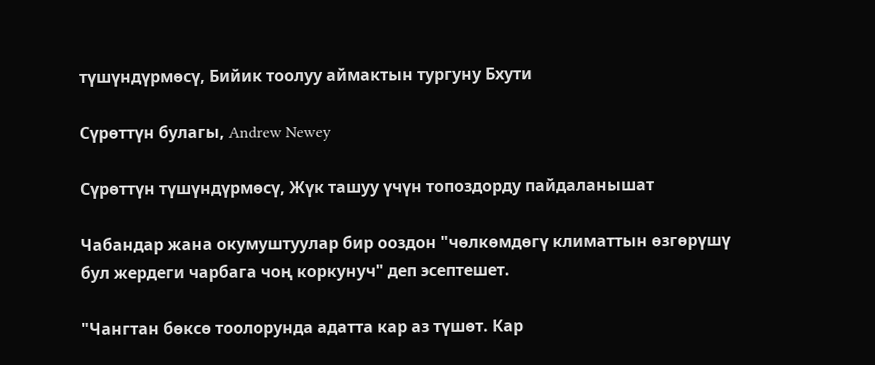түшүндүрмөсү, Бийик тоолуу аймактын тургуну Бхути

Сүрөттүн булагы, Andrew Newey

Сүрөттүн түшүндүрмөсү, Жүк ташуу үчүн топоздорду пайдаланышат

Чабандар жана окумуштуулар бир ооздон "чөлкөмдөгү климаттын өзгөрүшү бул жердеги чарбага чоң коркунуч" деп эсептешет.

"Чангтан бөксө тоолорунда адатта кар аз түшөт. Кар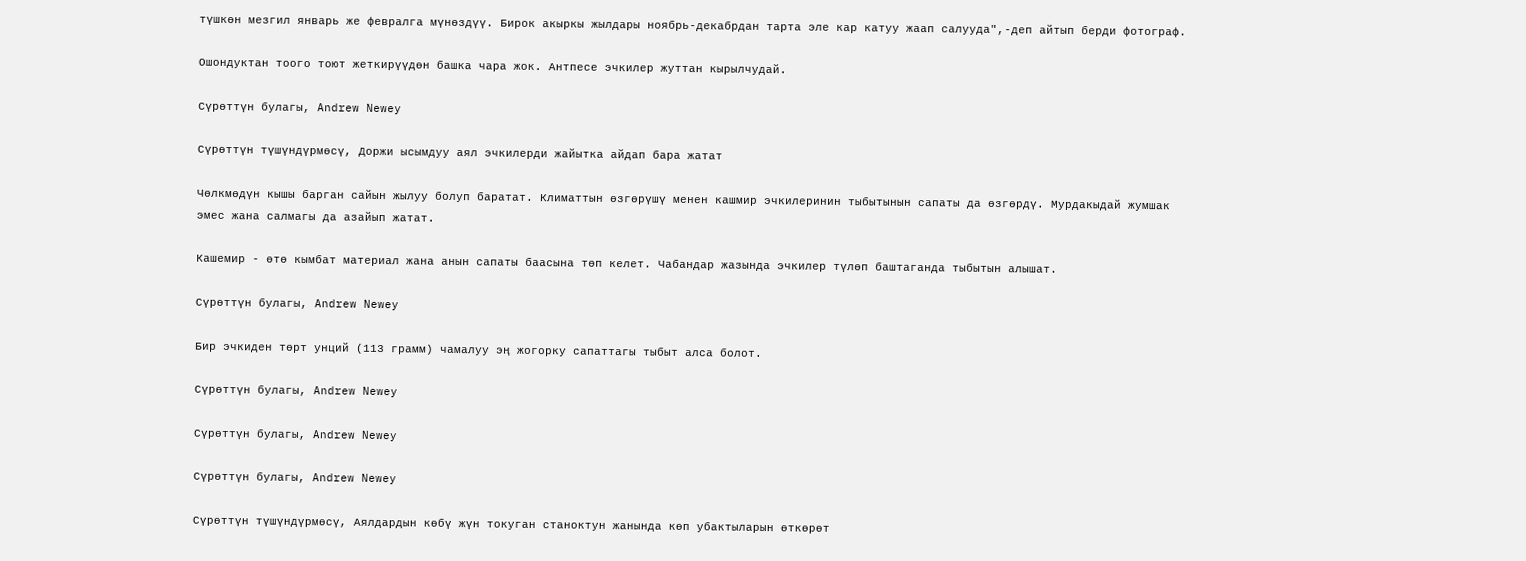түшкөн мезгил январь же февралга мүнөздүү. Бирок акыркы жылдары ноябрь-декабрдан тарта эле кар катуу жаап салууда",-деп айтып берди фотограф.

Ошондуктан тоого тоют жеткирүүдөн башка чара жок. Антпесе эчкилер жуттан кырылчудай.

Сүрөттүн булагы, Andrew Newey

Сүрөттүн түшүндүрмөсү, Доржи ысымдуу аял эчкилерди жайытка айдап бара жатат

Чөлкмөдүн кышы барган сайын жылуу болуп баратат. Климаттын өзгөрүшү менен кашмир эчкилеринин тыбытынын сапаты да өзгөрдү. Мурдакыдай жумшак эмес жана салмагы да азайып жатат.

Кашемир - өтө кымбат материал жана анын сапаты баасына төп келет. Чабандар жазында эчкилер түлөп баштаганда тыбытын алышат.

Сүрөттүн булагы, Andrew Newey

Бир эчкиден төрт унций (113 грамм) чамалуу эң жогорку сапаттагы тыбыт алса болот.

Сүрөттүн булагы, Andrew Newey

Сүрөттүн булагы, Andrew Newey

Сүрөттүн булагы, Andrew Newey

Сүрөттүн түшүндүрмөсү, Аялдардын көбү жүн токуган станоктун жанында көп убактыларын өткөрөт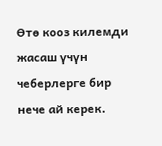Өтө кооз килемди жасаш үчүн чеберлерге бир нече ай керек.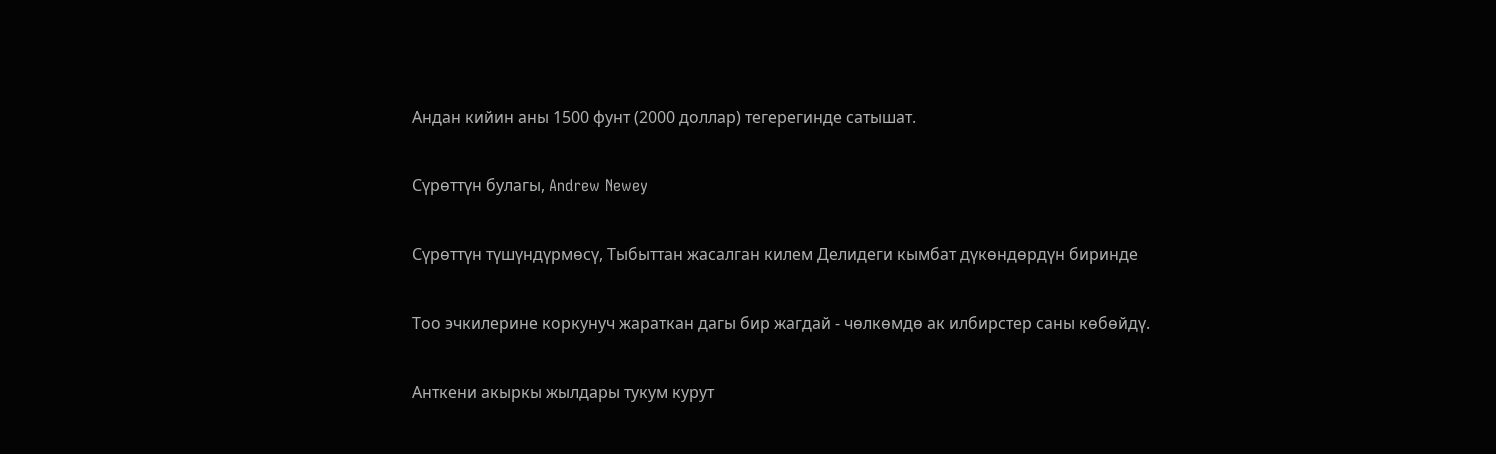Андан кийин аны 1500 фунт (2000 доллар) тегерегинде сатышат.

Сүрөттүн булагы, Andrew Newey

Сүрөттүн түшүндүрмөсү, Тыбыттан жасалган килем Делидеги кымбат дүкөндөрдүн биринде

Тоо эчкилерине коркунуч жараткан дагы бир жагдай - чөлкөмдө ак илбирстер саны көбөйдү.

Анткени акыркы жылдары тукум курут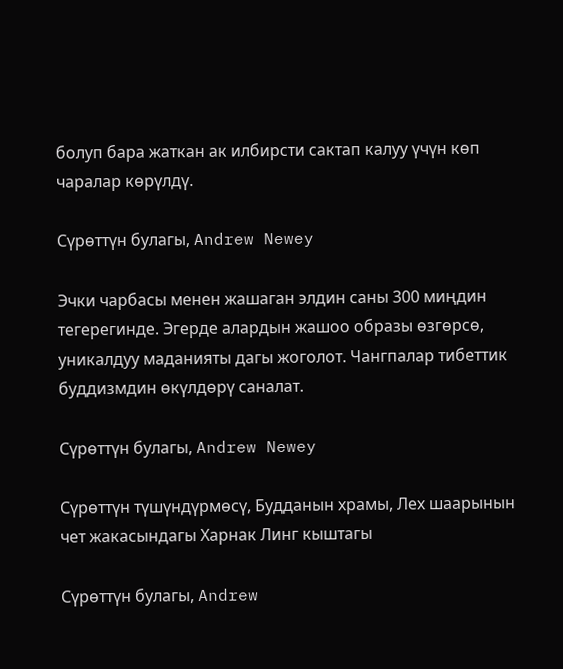болуп бара жаткан ак илбирсти сактап калуу үчүн көп чаралар көрүлдү.

Сүрөттүн булагы, Andrew Newey

Эчки чарбасы менен жашаган элдин саны 300 миңдин тегерегинде. Эгерде алардын жашоо образы өзгөрсө, уникалдуу маданияты дагы жоголот. Чангпалар тибеттик буддизмдин өкүлдөрү саналат.

Сүрөттүн булагы, Andrew Newey

Сүрөттүн түшүндүрмөсү, Будданын храмы, Лех шаарынын чет жакасындагы Харнак Линг кыштагы

Сүрөттүн булагы, Andrew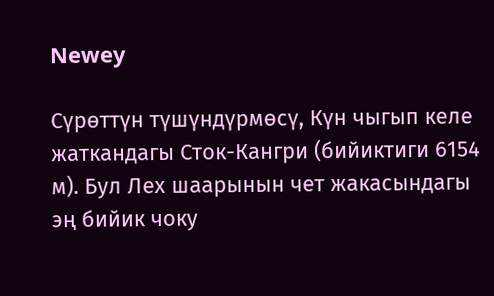Newey

Сүрөттүн түшүндүрмөсү, Күн чыгып келе жаткандагы Сток-Кангри (бийиктиги 6154 м). Бул Лех шаарынын чет жакасындагы эң бийик чоку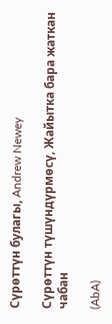Сүрөттүн булагы, Andrew Newey

Сүрөттүн түшүндүрмөсү, Жайытка бара жаткан чабан

(AbA)